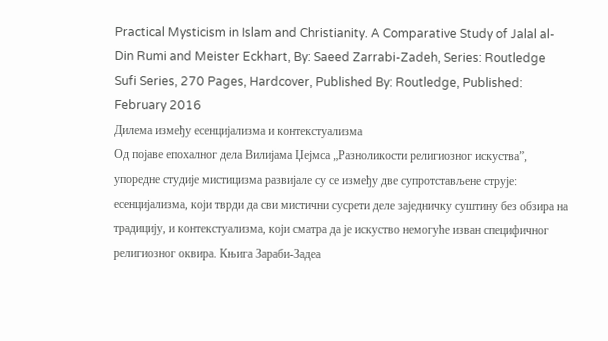Practical Mysticism in Islam and Christianity. A Comparative Study of Jalal al-Din Rumi and Meister Eckhart, By: Saeed Zarrabi-Zadeh, Series: Routledge Sufi Series, 270 Pages, Hardcover, Published By: Routledge, Published: February 2016
Дилема између есенцијализма и контекстуализма
Од појаве епохалног дела Вилијама Џејмса „Разноликости религиозног искуства”, упоредне студије мистицизма развијале су се између две супротстављене струје: есенцијализма, који тврди да сви мистични сусрети деле заједничку суштину без обзира на традицију, и контекстуализма, који сматра да је искуство немогуће изван специфичног религиозног оквира. Књига Зараби-Задеа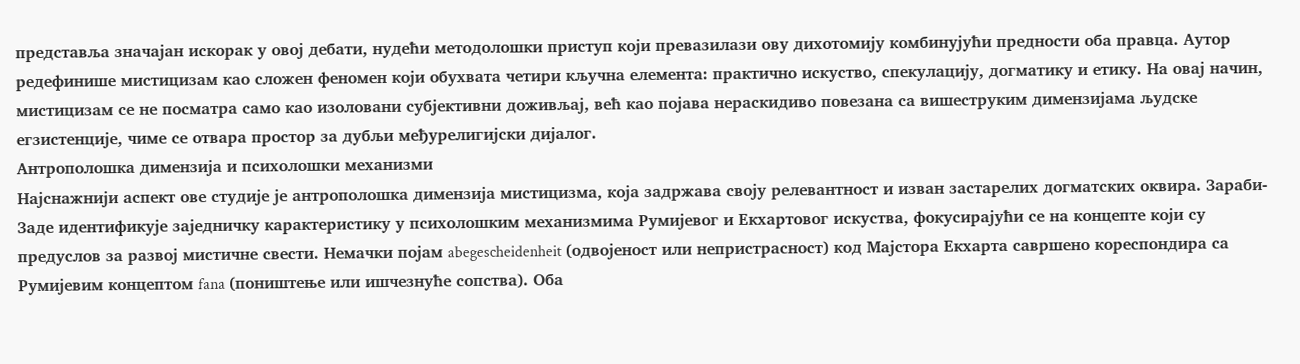представља значајан искорак у овој дебати, нудећи методолошки приступ који превазилази ову дихотомију комбинујући предности оба правца. Аутор редефинише мистицизам као сложен феномен који обухвата четири кључна елемента: практично искуство, спекулацију, догматику и етику. На овај начин, мистицизам се не посматра само као изоловани субјективни доживљај, већ као појава нераскидиво повезана са вишеструким димензијама људске егзистенције, чиме се отвара простор за дубљи међурелигијски дијалог.
Антрополошка димензија и психолошки механизми
Најснажнији аспект ове студије је антрополошка димензија мистицизма, која задржава своју релевантност и изван застарелих догматских оквира. Зараби-Заде идентификује заједничку карактеристику у психолошким механизмима Румијевог и Екхартовог искуства, фокусирајући се на концепте који су предуслов за развој мистичне свести. Немачки појам abegescheidenheit (одвојеност или непристрасност) код Мајстора Екхарта савршено кореспондира са Румијевим концептом fana (поништење или ишчезнуће сопства). Оба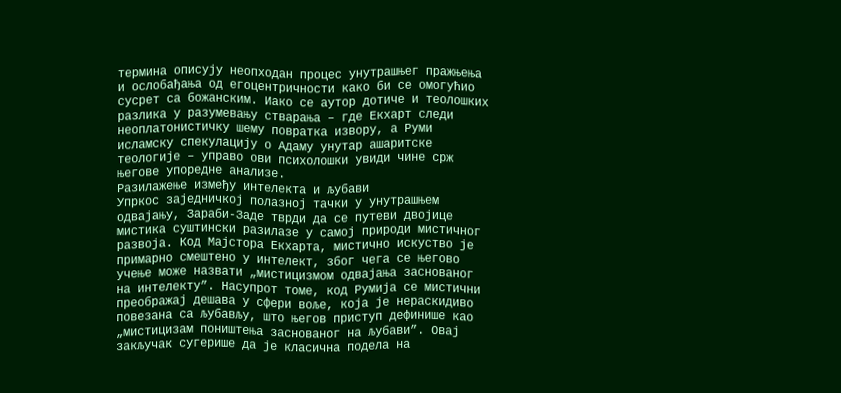термина описују неопходан процес унутрашњег пражњења и ослобађања од егоцентричности како би се омогућио сусрет са божанским. Иако се аутор дотиче и теолошких разлика у разумевању стварања – где Екхарт следи неоплатонистичку шему повратка извору, а Руми исламску спекулацију о Адаму унутар ашаритске теологије – управо ови психолошки увиди чине срж његове упоредне анализе.
Разилажење између интелекта и љубави
Упркос заједничкој полазној тачки у унутрашњем одвајању, Зараби-Заде тврди да се путеви двојице мистика суштински разилазе у самој природи мистичног развоја. Код Мајстора Екхарта, мистично искуство је примарно смештено у интелект, због чега се његово учење може назвати „мистицизмом одвајања заснованог на интелекту”. Насупрот томе, код Румија се мистични преображај дешава у сфери воље, која је нераскидиво повезана са љубављу, што његов приступ дефинише као „мистицизам поништења заснованог на љубави”. Овај закључак сугерише да је класична подела на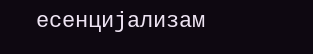есенцијализам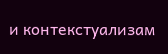и контекстуализам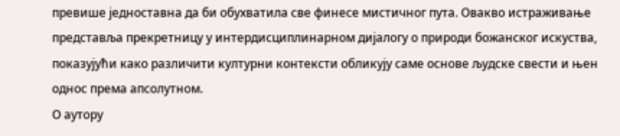превише једноставна да би обухватила све финесе мистичног пута. Овакво истраживање представља прекретницу у интердисциплинарном дијалогу о природи божанског искуства, показујући како различити културни контексти обликују саме основе људске свести и њен однос према апсолутном.
О аутору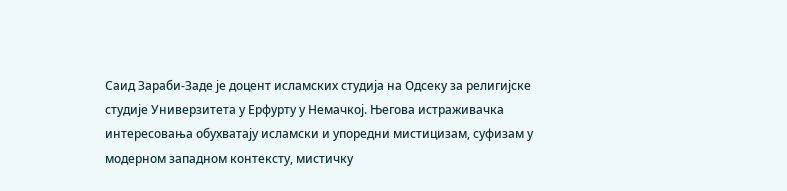Саид Зараби-Заде је доцент исламских студија на Одсеку за религијске студије Универзитета у Ерфурту у Немачкој. Његова истраживачка интересовања обухватају исламски и упоредни мистицизам, суфизам у модерном западном контексту, мистичку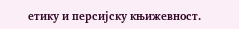етику и персијску књижевност.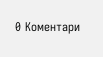0 Коментари